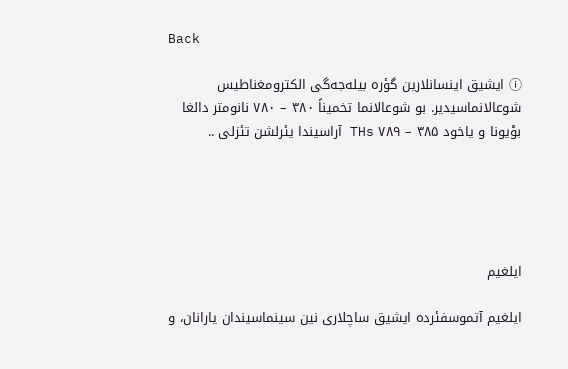Back

ⓘ ایشیق اینسانلارین گؤره بیله‌جه‌گی الکترومغناطیس شوعالانماسیدیر. بو شوعالانما تخمیناً ۳۸۰ – ۷۸۰ نانومتر دالغا بوْیونا و یاخود ۳۸۵ – ۷۸۹ THs آراسیندا یئرلشن تئزلی ..





ایلغیم

ایلغیم آتموسفئرده ایشیق ساچلاری نین سینماسیندان یارانان، و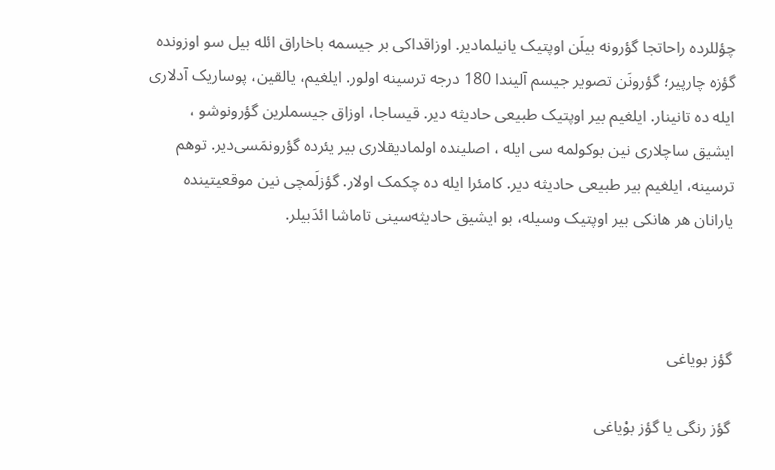چؤللرده راحاتجا گؤرونه بیلَن اوپتیک یانیلمادیر. اوزاقداکی بر جیسمه باخاراق ائله بیل سو اوزونده گؤزه چارپیر؛ گؤرونَن تصویر جیسم آلیندا 180 درجه ترسینه اولور. ایلغیم، یالقین، پوساریک آدلاری ایله ده تانینار. ایلغیم بیر اوپتیک طبیعی حادیثه دیر. قیساجا، اوزاق جیسملرین گؤرونوشو ، ایشیق ساچلاری نین بوکولمه سی ایله ، اصلینده اولمادیقلاری بیر یئرده گؤرونمَسی‌دیر. توهم ترسینه، ایلغیم بیر طبیعی حادیثه دیر. کامئرا ایله ده چکمک اولار. گؤزلَمچی نین موقعیتینده یارانان هر هانکی بیر اوپتیک وسیله، بو ایشیق حادیثه‌سینی تاماشا ائدَبیلر.



گؤز بویاغی

گؤز رنگی یا گؤز بوْیاغی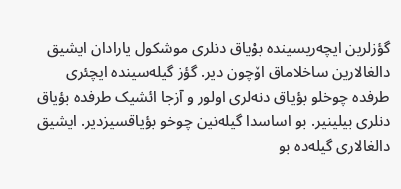گؤزلرین ایچه‌ریسینده بوْیاق دنلری موشکول یارادان ایشیق دالغالارین ساخلاماق اۆچون دیر. گؤز گیله‌سینده ایچئری طرفده چوخلو بؤیاق دنه‌لری اولور و آزجا ائشیک طرفده بؤیاق دنلری بیلینیر. بو اساسدا گیله‌نین چوخو بؤیاقسیزدیر. ایشیق دالغالاری گیله‌ده بو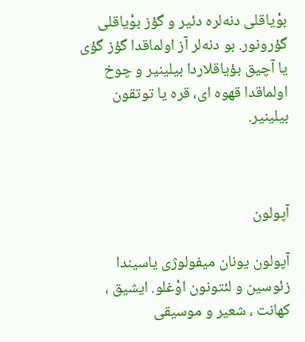بوْیاقلی دنه‌لره دئیر و گؤز بوْیاقلی گؤرونور. بو دنه‌لر آز اولماقدا گؤز گؤی یا آچیق بؤیاقلاردا بیلینیر و چوخ اولماقدا قهوه ای، قره یا توتقون بیلینیر.



آپولون

آپولون یونان میفولوژی یاسیندا زئوسین و لئتونون اوْغلو. ایشیق ، کهانت ، شعیر و موسیقی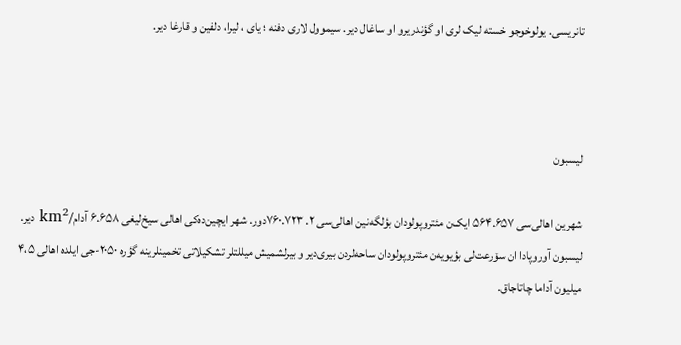تانریسی. یولوخوجو خسته لیک لری او گؤندریرو او ساغال دیر. سیموول لاری دفنه ؛ یای ، لیرا، دلفین و قارغا دیر.



لیسبون

شهرین اهالی‌سی ۵۶۴.۶۵۷ ایک‌ن مئتروپولودان بؤلگه‌نین اهالی‌سی ۲. ۷۶۰.۷۲۳دور. شهر ایچین‌ده‌کی اهالی سیخ‌لیغی ۶.۶۵۸ آدام/km² دیر. لیسبون آوروپادا ان سۆرعت‌لی بؤیویه‌ن مئتروپولودان ساحه‌لردن بیری‌دیر و بیرلشمیش میللتلر تشکیلاتی تخمینلرینه گؤره ۲۰۵۰-جی ایلده اهالی ۴،۵ میلیون آداما چاتاجاق.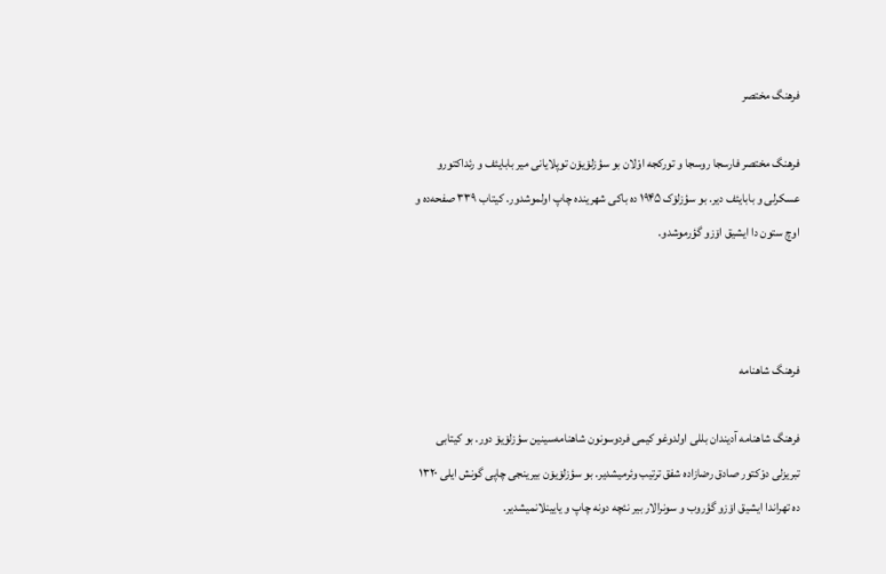فرهنگ مختصر

فرهنگ مختصر فارسجا روسجا و تورکجه اوْلان بو سؤزلۆیۆن توپلایانی میر بابایئف و رئداکتورو عسکرلی و بابایئف دیر. بو سؤزلۆک ۱۹۴۵ ده باکی شهرینده چاپ اولموشدور. کیتاب ۳۳۹ صفحه‌ده و اوچ ستون دا ایشیق اۆزو گؤرموشدو.



فرهنگ شاهنامه

فرهنگ شاهنامه آدیندان بللی اولدوغو کیمی فردوسونون شاهنامه‌سینین سؤزلۆیۆ دور. بو کیتابی تبریزلی دوْکتور صادق رضازاده شفق ترتیب وئرمیشدیر. بو سؤزلۆیۆن بیرینجی چاپی گونش ایلی ۱۳۲۰ ده تهراندا ایشیق اۆزو گؤروب و سونرالار بیر نئچه دونه چاپ و یایینلانمیشدیر.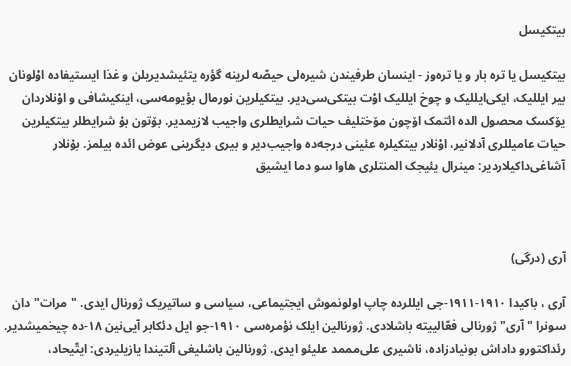بیتکیسل

بیتکیسل یا تره بار و یا تره‌وز - اینسان طرفیندن شیره‌لی حیصّه ‌لرینه گؤره یتئیشدیریلن و غذا ایستیفاده اوْلونان بیر ایللیک، ایکی‌ایللیک و چوخ ایللیک اوْت بیتکی‌سی‌دیر. بیتکیلرین نورمال بؤیومه‌سی، اینکیشافی و اوْنلاردان یۆکسک محصول الده ائتمک اۆچون مۆختلیف حیات شرایطلری واجیب لازیمدیر. بۆتون بۇ شرایطلر بیتکیلرین حیات عامیللری آدلانیر، اوْنلار بیتکیلره عئینی درجه‌ده واجیب‌دیر و بیری دیگرینی عوض ائده بیلمز. بۇنلار آشاغی‌داکیلاردیر: مینرال یئیجک المنتلری هاوا سو دما ایشیق



آری (درگی)

آری ، باکیدا ۱۹۱۰-۱۹۱۱-جی ایللرده چاپ اولونموش ایجتیماعی، سیاسی و ساتیریک ژورنال ایدی. "مرات" دان سونرا "آری" ژورنالی فعّالییته باشلادی. ژورنالین ایلک نؤمره‌سی ۱۹۱۰-جو ایل دئکابر آیی‌نین ۱۸-ده چیخمیشدیر. رئداکتورو داداش بونیادزاده، ناشیری علی‌مممد علیئو ایدی. ژورنالین باشلیغی آلتیندا یازیلیردی: ایتّیحاد،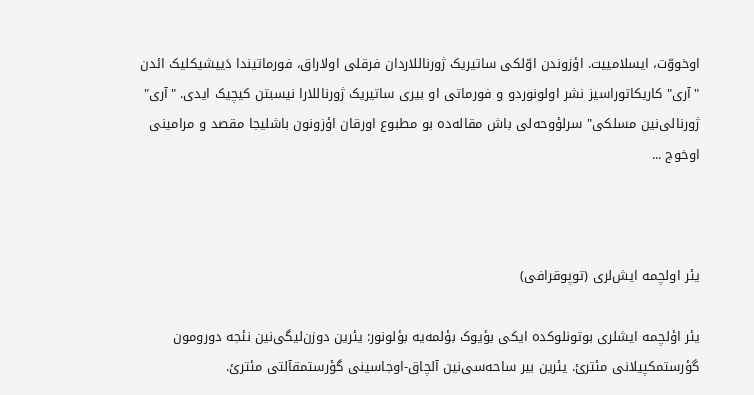اوخووّت، ایسلامییت. اؤزوندن اوّلکی ساتیریک ژورناللاردان فرقلی اولاراق، فورماتیندا دَییشیکلیک ائد‌ن "آری" کاریکاتوراسیز نشر اولونوردو و فورماتی او بیری ساتیریک ژورناللارا نیسبتن کیچیک ایدی. "آری" ژورنالی‌نین مسلکی" سرلؤوحه‌لی باش مقاله‌ده بو مطبوع اورقان اؤزونون باشلیجا مقصد و مرامینی اوخوج ...



یئر اولچمه ایش‌لری (توپوقرافی)

یئر اؤلچمه ایشلری بوتونلوکده ایکی بؤیوک بؤلمه‌یه بؤلونور: یئرین دوزن‌لیگی‌نین نئجه دورومون گؤرستمکپیلانی مئترئ. یئرین بیر ساحه‌سی‌نین آلچاق-اوجاسینی گؤرستمقآلتی مئترئ.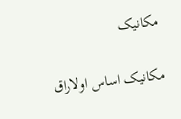مکانیک

مکانیک اساس اولاراق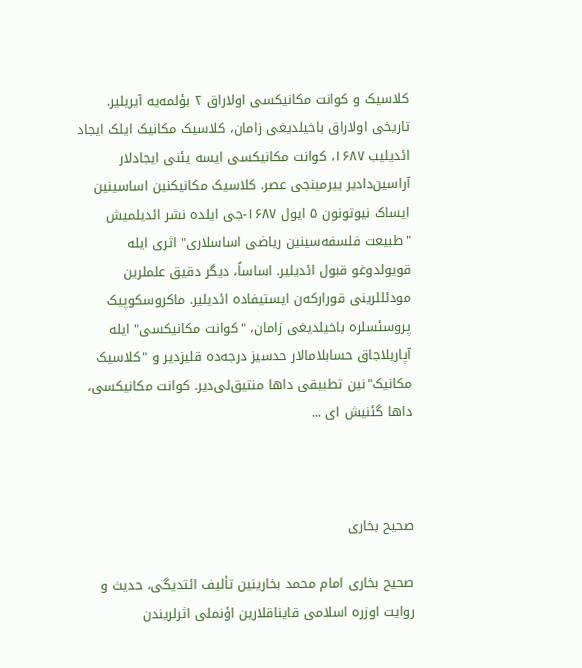کلاسیک و کوانت مکانیکسی اولاراق ۲ بؤلمه‌یه آیریلیر. تاریخی اولاراق باخیلدیغی زامان، کلاسیک مکانیک ایلک ایجاد ائدیلیب ۱۶۸۷، کوانت مکانیکسی ایسه یئنی ایجادلار آراسین‌دادیر ییرمینجی عصر. کلاسیک مکانیکنین اساسینین ایساک نیوتونون ۵ ایول ۱۶۸۷-جی ایلده نشر ائدیلمیش "طبیعت فلسفه‌سینین ریاضی اساسلاری" اثری ایله قویولدوغو قبول ائدیلیر. اساساً، دیگر دقیق علملرین مودئللرینی قورارکه‌ن ایستیفاده ائدیلیر. ماکروسکوپیک پروسئسلره باخیلدیغی زامان، "کوانت مکانیکسی" ایله آپاریلاجاق حسابلامالار حدسیز درجه‌ده قلیزدیر و "کلاسیک مکانیک"نین تطبیقی داها منتیق‌لی‌دیر. کوانت مکانیکسی، داها گئنیش ای ...



صحیح بخاری

صحیح بخاری امام محمد بخارینین تألیف ائتدیگی، حدیث و روایت اوزره اسلامی قایناقلارین اؤنملی اثرلریندن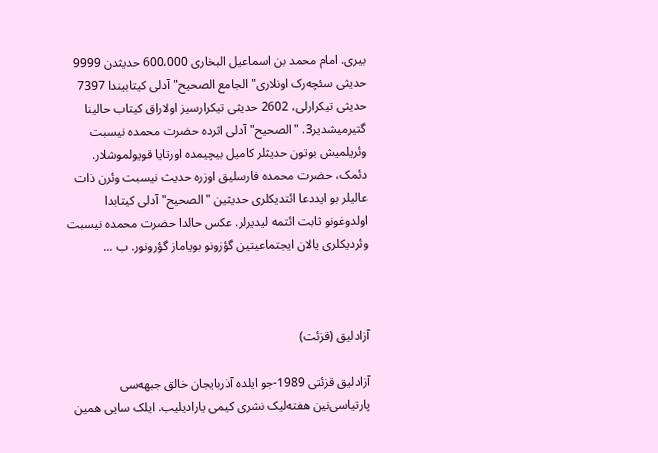بیری. امام محمد بن اسماعیل البخاری 600،000 حدیثدن 9999 حدیثی سئچه‌رک اونلاری"الجامع الصحیح" آدلی کیتابیندا 7397 حدیثی تیکرارلی، 2602 حدیثی تیکرارسیز اولاراق کیتاب حالینا گتیرمیشدیر3. "الصحیح" آدلی اثرده حضرت محمده نیسبت وئریلمیش بوتون حدیثلر کامیل بیچیمده اورتایا قویولموشلار. دئمک، حضرت محمده فارسلیق اوزره حدیث نیسبت وئرن ذات عالیلر بو ایددعا ائتدیکلری حدیثین "الصحیح" آدلی کیتابدا اولدوغونو ثابت ائتمه لیدیرلر. عکس حالدا حضرت محمده نیسبت وئردیکلری یالان ایجتماعیتین گؤزونو بویاماز گؤرونور. ب ...



آزادلیق (قزئت)

آزادلیق قزئتی 1989-جو ایلده آذربایجان خالق جبهه‌سی پارتیاسی‌نین هفته‌لیک نشری کیمی یارادیلیب. ایلک سایی همین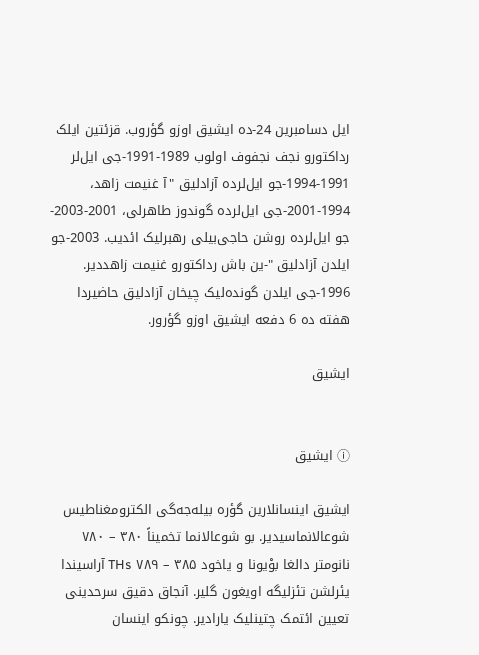ایل دسامبرین 24-ده ایشیق اوزو گؤروب. قزئتین ایلک رداکتورو نجف نجفوف اولوب 1989-1991-جی ایل‌لر 1991-1994-جو ایل‌لرده آزادلیق "آ غنیمت زاهد، 1994-2001-جی ایل‌لرده گوندوز طاهرلی، 2001-2003-جو ایل‌لرده روشن حاجی‌بیلی رهبرلیک ائدیب. 2003-جو ایلدن آزادلیق "-ین باش رداکتورو غنیمت زاهددیر. 1996-جی ایلدن گونده‌لیک چیخان آزادلیق حاضیردا هفته ده 6 دفعه ایشیق اوزو گؤرور.

ایشیق


ⓘ ایشیق

ایشیق اینسانلارین گؤره بیله‌جه‌گی الکترومغناطیس شوعالانماسیدیر. بو شوعالانما تخمیناً ۳۸۰ – ۷۸۰ نانومتر دالغا بوْیونا و یاخود ۳۸۵ – ۷۸۹ THs آراسیندا یئرلشن تئزلیگه اویغون گلیر. آنجاق دقیق سرحدینی تعیین ائتمک چتینلیک یارادیر. چونکو اینسان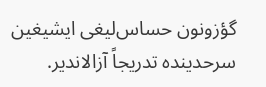گؤزونون حساس‌لیغی ایشیغین سرحدینده تدریجاً آزالاندیر.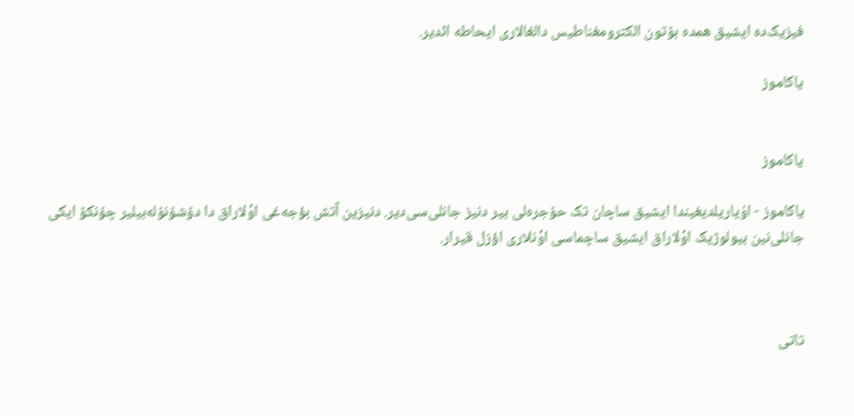فیزیک‌ده ایشیق همده بۆتون الکترومغناطیس دالغالاری ایحاطه ائدیر.

یاکاموز


یاکاموز

یاکاموز - اۇیاریلدیغیندا ایشیق ساچان تک حۆجره‌لی بیر دنیز جانلی‌سی‌دیر. دنیزین آتش بؤجه‌غی اوْلاراق دا دۆشۆنۆله‌بیلیر چۆنکۆ ایکی جانلی‌نین بیولوژیک اوْلاراق ایشیق ساچماسی اوْنلاری اؤزل قیرار.



تاتی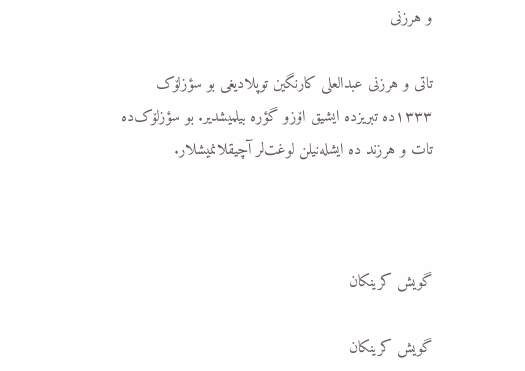و هرزنی

تاتی و هرزنی عبدالعلی کارنگین توپلادیغی بو سؤزلۆک ۱۳۳۳ده تبریزده ایشیق اۆزو گؤره بیلمیشدیر. بو سؤزلۆک‌ده تات و هرزند ده ایشله‌نیلن لوغت‌لر آچیقلانمیشلار.



گویش کرینکان

گویش کرینکان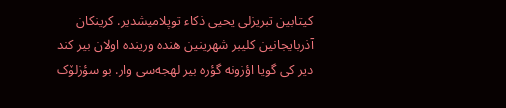کیتابین تبریزلی یحیی ذکاء توپلامیشدیر. کرینکان آذربایجانین کلیبر شهرینین هنده ورینده اولان بیر کند دیر کی گویا اؤزونه گؤره بیر لهجه‌سی وار. بو سؤزلۆک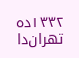۱۳۳۲ده تهران‌دا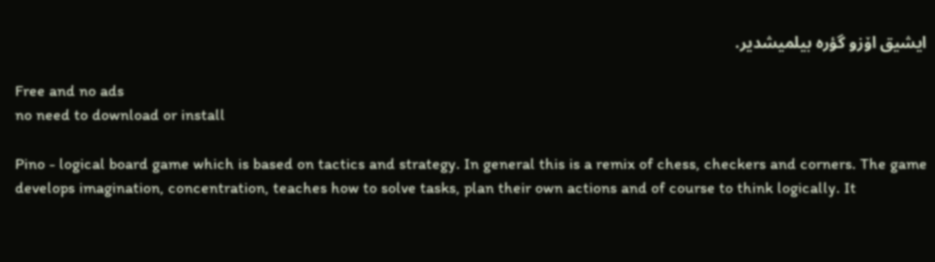ایشیق اۆزو گؤره بیلمیشدیر.

Free and no ads
no need to download or install

Pino - logical board game which is based on tactics and strategy. In general this is a remix of chess, checkers and corners. The game develops imagination, concentration, teaches how to solve tasks, plan their own actions and of course to think logically. It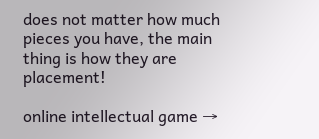does not matter how much pieces you have, the main thing is how they are placement!

online intellectual game →